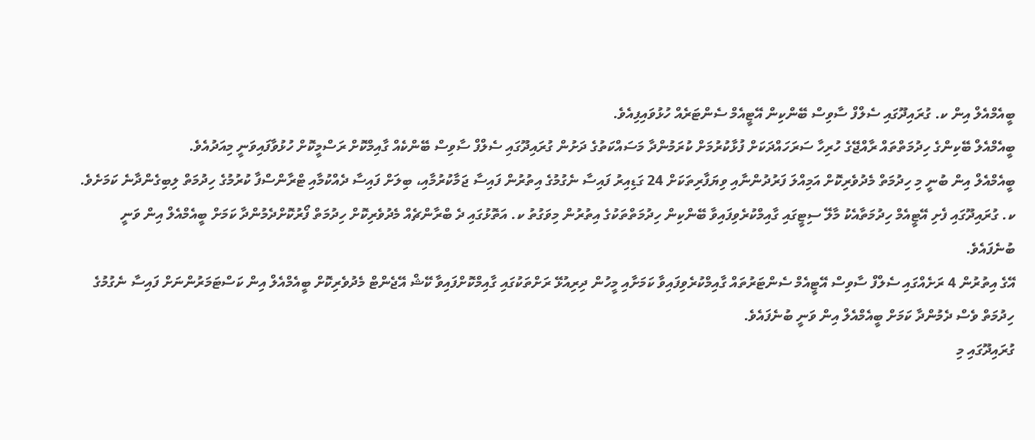ބީއެމްއެލް އިން ކ. ގުރައިދޫގައި ސެލްފް ސާވިސް ބޭންކިން އޭޓީއެމް ސެންޓަރެއް ހުޅުވައިފިއެވެ.
ބީއެމްއެލް ބޭކިންގެ ހިދުމަތްތައް ރާއްޖޭގެ ހުރިހާ ސަރަހައްދަކަށް ފުޅާކުރުމަށް ކުރަމުންދާ މަސައްކަތުގެ ދަށުން ގުރައިދޫގައި ސެލްފް ސާވިސް ބޭންކެއް ގާއިމްކޮށް ރަސްމީކޮށް ހުޅުވާފައިވަނީ މިއަދުއެވެ.
ބީއެމްއެލް އިން ބުނީ މި ހިދުމަތް މެދުވެރިކޮށް އަމިއްލަ ފަރުދުންނާއި ވިޔަފާރިތަކަށް 24 ގަޑިއިރު ފައިސާ ނެގުމުގެ އިތުރުން ފައިސާ ޖަމާކުރުމާއި، ބިލަށް ފައިސާ ދެއްކުމާއި ޓްރާންސްފާ ކުރުމުގެ ހިދުމަތް ލިބިގެންދާނެ ކަމަށެވެ.
ކ. ގުރައިދޫގައި ފެށި އޭޓީއެމް ހިދުމަތާއެކު މާލޭ ސިޓީގައި ގާއިމްކުރެވިފައިވާ ބޭންކިން ހިދުމަތްތަކުގެ އިތުރުން މިވަގުތު ކ. އަތޮޅުގައި ދެ ބްރާންޗެއް މެދުވެރިކޮށް ހިދުމަތް ފޯރުކޮށްދެމުންދާ ކަމަށް ބީއެމްއެލް އިން ވަނީ ބުނެފައެވެ.
އޭގެ އިތުރުން 4 ރަށެއްގައި ސެލްފް ސާވިސް އޭޓީއެމް ސެންޓަރުތައް ގާއިމްކުރެވިފައިވާ ކަމަށާއި މީހުން ދިރިއުޅޭ ރަށްތަކުގައި ގާއިމްކޮށްފައިވާ ކޭޝް އޭޖެންޓް މެދުވެރިކޮށް ބީއެމްއެލް އިން ކަސްޓަމަރުންނަށް ފައިސާ ނެގުމުގެ ހިދުމަތް ވެސް ދެމުންދާ ކަމަށް ބީއެމްއެލް އިން ވަނީ ބުނެފައެވެ.
ގުރައިދޫގައި މި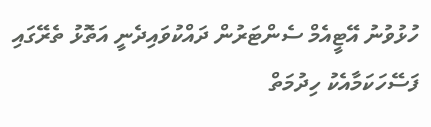ހުޅުވުނު އޭޓީއެމް ސެންޓަރުން ދައްކުވައިދެނީ އަތޮޅު ތެރޭގައި ފަސޭހަކަމާއެކު ހިދުމަތް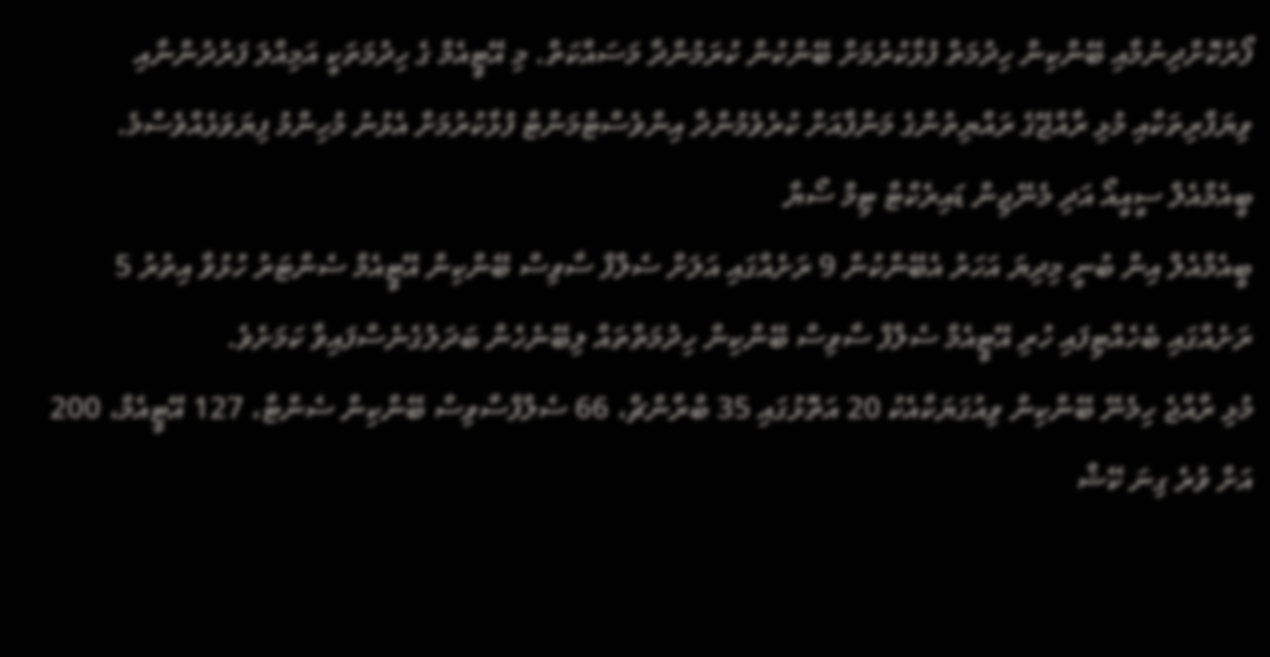ފޯރުކޮށްދިނުމާއި ބޭންކިން ހިދުމަތް ފުޅާކުރުމަށް ބޭންކުން ކުރަމުންދާ މަސައްކަތް. މި އޭޓީއެމް ގެ ހިދުމަތަކީ އަމިއްލަ ފަރުދުންނާއި ވިޔަފާރިތަކާއި މުޅި ރާއްޖޭގެ ރައްޔިތުންގެ މަންފާއަށް ކުރެވެމުންދާ އިންވެސްޓްމަންޓް ފުޅާކުރުމަށް އެޅުނު މުހިންމު ފިޔަވަޅެއްވެސްމެ.
ބީއެމްއެލް ސީއީއޯ އަދި މެނޭޖިން ޑައިރެކްޓާ ޓިމް ސޯޔާ
ބީއެމްއެލް އިން ބުނީ މިދިޔަ އަހަރު އެބޭންކުން 9 ރަށެއްގައި އަލަށް ސެލްފް ސާވިސް ބޭންކިން އޭޓީއެމް ސެންޓަރު ހުޅުވާ އިތުރު 5 ރަށެއްގައި ބެހެއްޓިފައި ހުރި އޭޓީއެމް ސެލްފް ސާވިސް ބޭންކިން ހިދުމަތްތައް ލިބޭނެހެން ބަދަލުގެނެސްފައިވާ ކަމަށެވެ.
މުޅި ރާއްޖެ ހިމެނޭ ބޭންކިން ވިއުގަޔަކާއެކު 20 އަތޮޅުގައި 35 ބްރާންޗް، 66 ސެލްފްސާވިސް ބޭންކިން ސެންޓާ، 127 އޭޓީއެމް، 200 އަށް ވުރެ ގިނަ ކޭޝް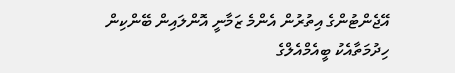އޭޖެންޓުންގެ އިތުރުން އެންމެ ޒަމާނީ އޮންލައިން ބޭންކިން ހިދުމަތާއެކު ބީއެމްއެލްގެ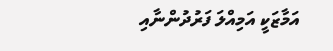އަމާޒަކީ އަމިއްލަ ފަރުދުންނާއި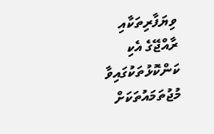ވިޔަފާރިތަކާއި ރާއްޖޭގެ އެކި ކަންކޮޅުތަކުގައިވާ މުޖުތަމައުތަކަށް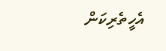އެހީތެރިކަން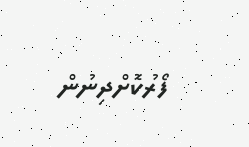ފޯރުކޮށްދިނުން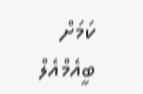ކަމަށް ބީއެމްއެލް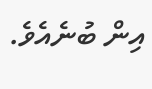އިން ބުނެއެވެ.